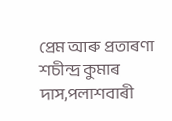প্ৰেম আৰু প্ৰতাৰণা
শচীন্দ্ৰ কুমাৰ দাস,পলাশবাৰী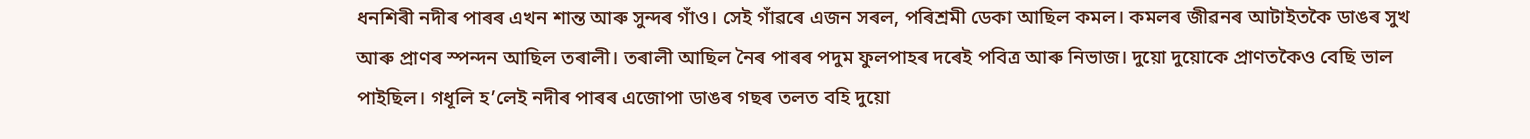ধনশিৰী নদীৰ পাৰৰ এখন শান্ত আৰু সুন্দৰ গাঁও। সেই গাঁৱৰে এজন সৰল, পৰিশ্ৰমী ডেকা আছিল কমল। কমলৰ জীৱনৰ আটাইতকৈ ডাঙৰ সুখ আৰু প্ৰাণৰ স্পন্দন আছিল তৰালী। তৰালী আছিল নৈৰ পাৰৰ পদুম ফুলপাহৰ দৰেই পবিত্ৰ আৰু নিভাজ। দুয়ো দুয়োকে প্ৰাণতকৈও বেছি ভাল পাইছিল। গধূলি হ’লেই নদীৰ পাৰৰ এজোপা ডাঙৰ গছৰ তলত বহি দুয়ো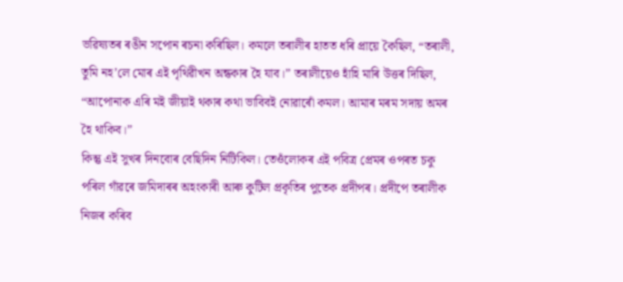ভৱিষ্যতৰ ৰঙীন সপোন ৰচনা কৰিছিল। কমলে তৰালীৰ হাতত ধৰি প্ৰায়ে কৈছিল, “তৰালী, তুমি নহ’লে মোৰ এই পৃথিৱীখন অন্ধকাৰ হৈ যাব।” তৰালীয়েও হাঁহি মাৰি উত্তৰ দিছিল, “আপোনাক এৰি মই জীয়াই থকাৰ কথা ভাবিবই নোৱাৰোঁ কমল। আমাৰ মৰম সদায় অমৰ হৈ থাকিব।”
কিন্তু এই সুখৰ দিনবোৰ বেছিদিন নিটিকিল। তেওঁলোকৰ এই পবিত্ৰ প্ৰেমৰ ওপৰত চকু পৰিল গাঁৱৰে জমিদাৰৰ অহংকাৰী আৰু কুটিল প্ৰকৃতিৰ পুতেক প্ৰদীপৰ। প্ৰদীপে তৰালীক নিজৰ কৰিব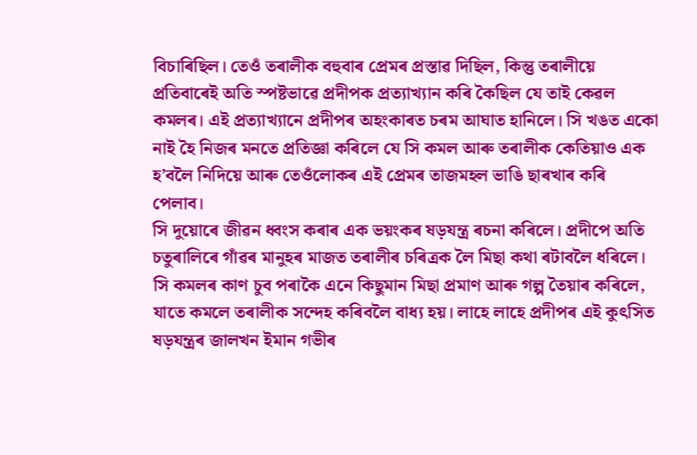বিচাৰিছিল। তেওঁ তৰালীক বহুবাৰ প্ৰেমৰ প্ৰস্তাৱ দিছিল, কিন্তু তৰালীয়ে প্ৰতিবাৰেই অতি স্পষ্টভাৱে প্ৰদীপক প্ৰত্যাখ্যান কৰি কৈছিল যে তাই কেৱল কমলৰ। এই প্ৰত্যাখ্যানে প্ৰদীপৰ অহংকাৰত চৰম আঘাত হানিলে। সি খঙত একো নাই হৈ নিজৰ মনতে প্ৰতিজ্ঞা কৰিলে যে সি কমল আৰু তৰালীক কেতিয়াও এক হ’বলৈ নিদিয়ে আৰু তেওঁলোকৰ এই প্ৰেমৰ তাজমহল ভাঙি ছাৰখাৰ কৰি পেলাব।
সি দুয়োৰে জীৱন ধ্বংস কৰাৰ এক ভয়ংকৰ ষড়যন্ত্ৰ ৰচনা কৰিলে। প্ৰদীপে অতি চতুৰালিৰে গাঁৱৰ মানুহৰ মাজত তৰালীৰ চৰিত্ৰক লৈ মিছা কথা ৰটাবলৈ ধৰিলে। সি কমলৰ কাণ চুব পৰাকৈ এনে কিছুমান মিছা প্ৰমাণ আৰু গল্প তৈয়াৰ কৰিলে, যাতে কমলে তৰালীক সন্দেহ কৰিবলৈ বাধ্য হয়। লাহে লাহে প্ৰদীপৰ এই কুৎসিত ষড়যন্ত্ৰৰ জালখন ইমান গভীৰ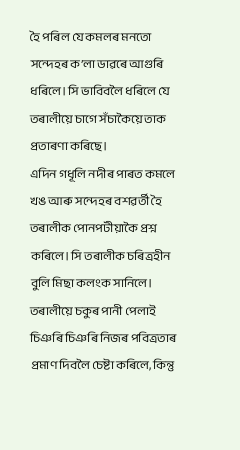হৈ পৰিল যে কমলৰ মনতো সন্দেহৰ ক’লা ডাৱৰে আগুৰি ধৰিলে। সি ভাবিবলৈ ধৰিলে যে তৰালীয়ে চাগে সঁচাকৈয়ে তাক প্ৰতাৰণা কৰিছে।
এদিন গধূলি নদীৰ পাৰত কমলে খঙ আৰু সন্দেহৰ বশৱৰ্তী হৈ তৰালীক পোনপটীয়াকৈ প্ৰশ্ন কৰিলে। সি তৰালীক চৰিত্ৰহীন বুলি মিছা কলংক সানিলে। তৰালীয়ে চকুৰ পানী পেলাই চিঞৰি চিঞৰি নিজৰ পবিত্ৰতাৰ প্ৰমাণ দিবলৈ চেষ্টা কৰিলে, কিন্তু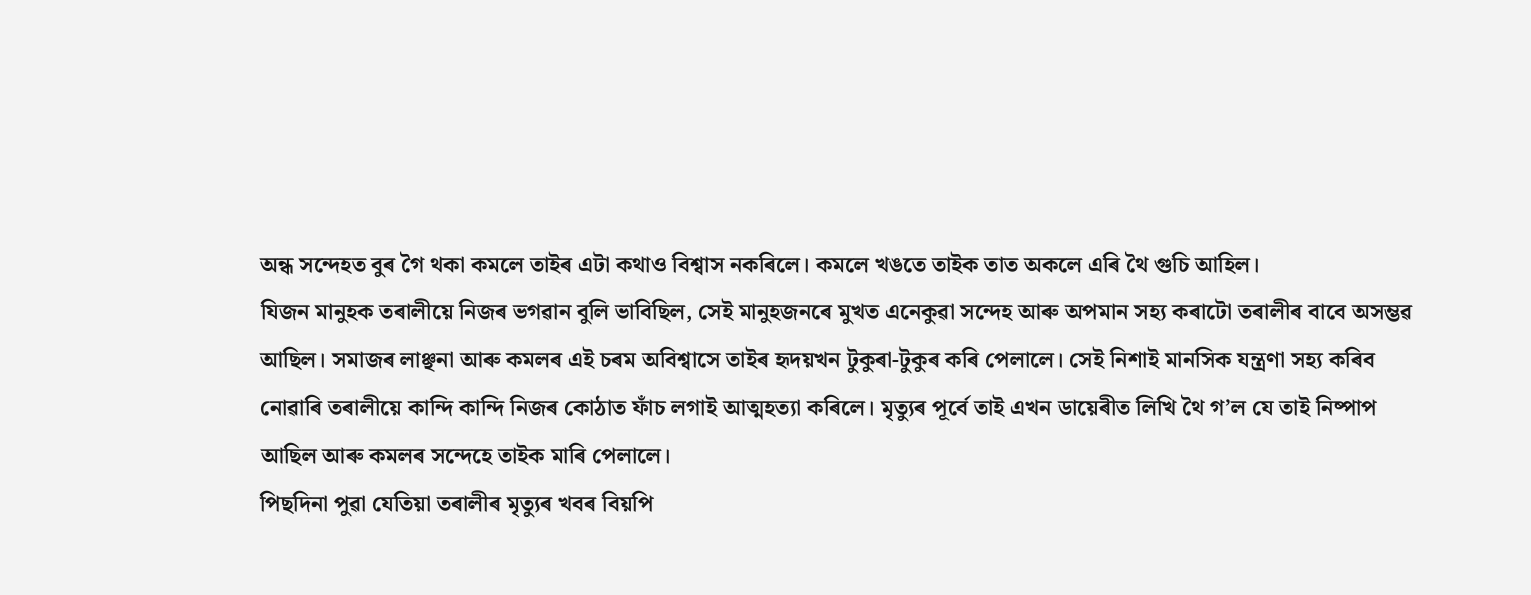অন্ধ সন্দেহত বুৰ গৈ থকা কমলে তাইৰ এটা কথাও বিশ্বাস নকৰিলে। কমলে খঙতে তাইক তাত অকলে এৰি থৈ গুচি আহিল।
যিজন মানুহক তৰালীয়ে নিজৰ ভগৱান বুলি ভাবিছিল, সেই মানুহজনৰে মুখত এনেকুৱা সন্দেহ আৰু অপমান সহ্য কৰাটো তৰালীৰ বাবে অসম্ভৱ আছিল। সমাজৰ লাঞ্ছনা আৰু কমলৰ এই চৰম অবিশ্বাসে তাইৰ হৃদয়খন টুকুৰা-টুকুৰ কৰি পেলালে। সেই নিশাই মানসিক যন্ত্ৰণা সহ্য কৰিব নোৱাৰি তৰালীয়ে কান্দি কান্দি নিজৰ কোঠাত ফাঁচ লগাই আত্মহত্যা কৰিলে। মৃত্যুৰ পূৰ্বে তাই এখন ডায়েৰীত লিখি থৈ গ’ল যে তাই নিষ্পাপ আছিল আৰু কমলৰ সন্দেহে তাইক মাৰি পেলালে।
পিছদিনা পুৱা যেতিয়া তৰালীৰ মৃত্যুৰ খবৰ বিয়পি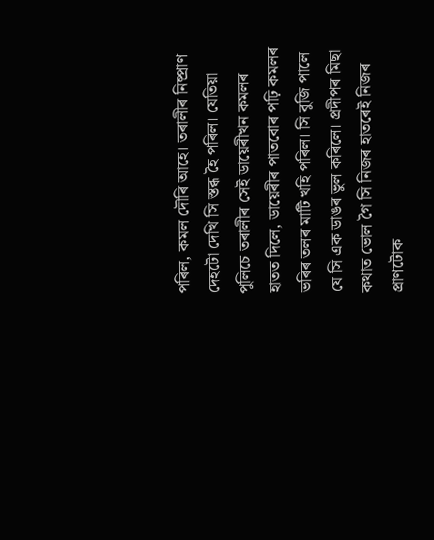পৰিল, কমল দৌৰি আহে। তৰালীৰ নিষ্প্ৰাণ দেহটো দেখি সি স্তব্ধ হৈ পৰিল। যেতিয়া পুলিচে তৰালীৰ সেই ডায়েৰীখন কমলৰ হাতত দিলে, ডায়েৰীৰ পাতবোৰ পঢ়ি কমলৰ ভৰিৰ তলৰ মাটি খহি পৰিল। সি বুজি পালে যে সি এক ডাঙৰ ভুল কৰিলে। প্ৰদীপৰ মিছা কথাত ভোল গৈ সি নিজৰ হাতৰেই নিজৰ প্ৰাণটোক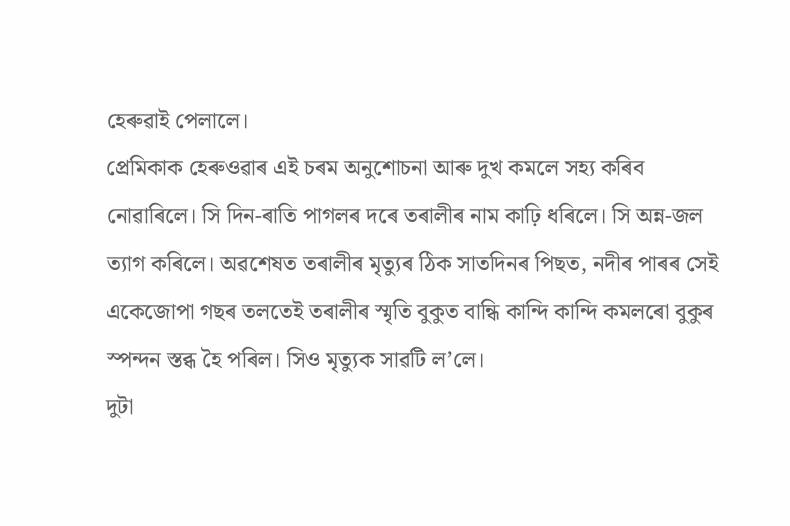হেৰুৱাই পেলালে।
প্ৰেমিকাক হেৰুওৱাৰ এই চৰম অনুশোচনা আৰু দুখ কমলে সহ্য কৰিব নোৱাৰিলে। সি দিন-ৰাতি পাগলৰ দৰে তৰালীৰ নাম কাঢ়ি ধৰিলে। সি অন্ন-জল ত্যাগ কৰিলে। অৱশেষত তৰালীৰ মৃত্যুৰ ঠিক সাতদিনৰ পিছত, নদীৰ পাৰৰ সেই একেজোপা গছৰ তলতেই তৰালীৰ স্মৃতি বুকুত বান্ধি কান্দি কান্দি কমলৰো বুকুৰ স্পন্দন স্তব্ধ হৈ পৰিল। সিও মৃত্যুক সাৱটি ল’লে।
দুটা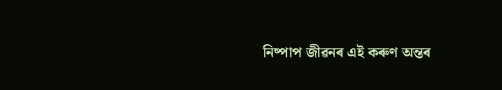নিষ্পাপ জীৱনৰ এই কৰুণ অন্তৰ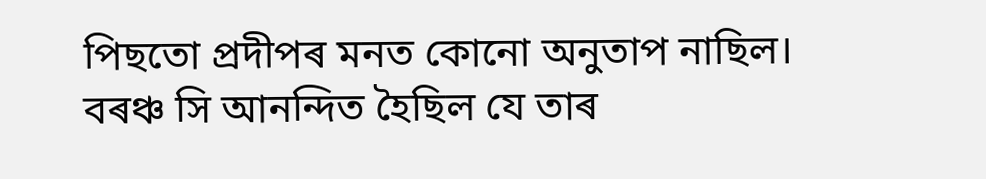পিছতো প্ৰদীপৰ মনত কোনো অনুতাপ নাছিল। বৰঞ্চ সি আনন্দিত হৈছিল যে তাৰ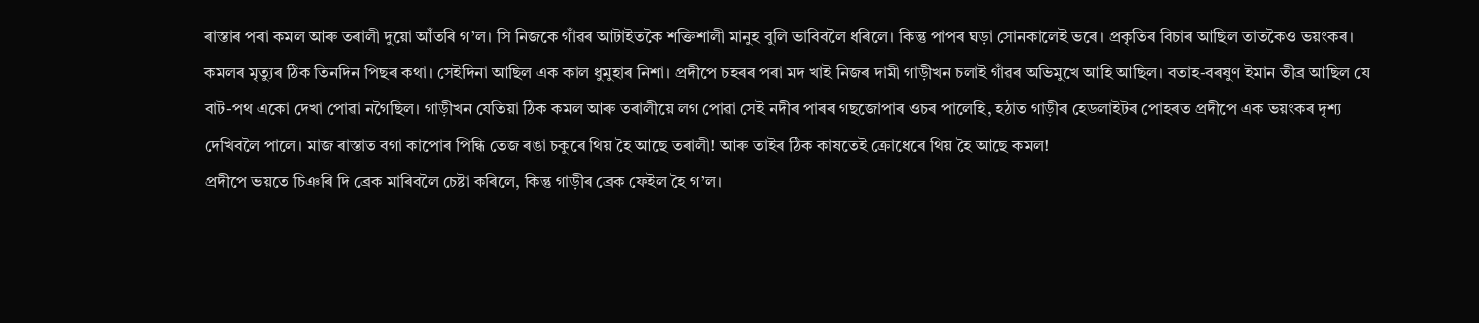ৰাস্তাৰ পৰা কমল আৰু তৰালী দুয়ো আঁতৰি গ’ল। সি নিজকে গাঁৱৰ আটাইতকৈ শক্তিশালী মানুহ বুলি ভাবিবলৈ ধৰিলে। কিন্তু পাপৰ ঘড়া সোনকালেই ভৰে। প্ৰকৃতিৰ বিচাৰ আছিল তাতকৈও ভয়ংকৰ।
কমলৰ মৃত্যুৰ ঠিক তিনদিন পিছৰ কথা। সেইদিনা আছিল এক কাল ধুমুহাৰ নিশা। প্ৰদীপে চহৰৰ পৰা মদ খাই নিজৰ দামী গাড়ীখন চলাই গাঁৱৰ অভিমুখে আহি আছিল। বতাহ-বৰষুণ ইমান তীব্ৰ আছিল যে বাট-পথ একো দেখা পোৱা নগৈছিল। গাড়ীখন যেতিয়া ঠিক কমল আৰু তৰালীয়ে লগ পোৱা সেই নদীৰ পাৰৰ গছজোপাৰ ওচৰ পালেহি, হঠাত গাড়ীৰ হেডলাইটৰ পোহৰত প্ৰদীপে এক ভয়ংকৰ দৃশ্য দেখিবলৈ পালে। মাজ ৰাস্তাত বগা কাপোৰ পিন্ধি তেজ ৰঙা চকুৰে থিয় হৈ আছে তৰালী! আৰু তাইৰ ঠিক কাষতেই ক্ৰোধেৰে থিয় হৈ আছে কমল!
প্ৰদীপে ভয়তে চিঞৰি দি ব্ৰেক মাৰিবলৈ চেষ্টা কৰিলে, কিন্তু গাড়ীৰ ব্ৰেক ফেইল হৈ গ’ল।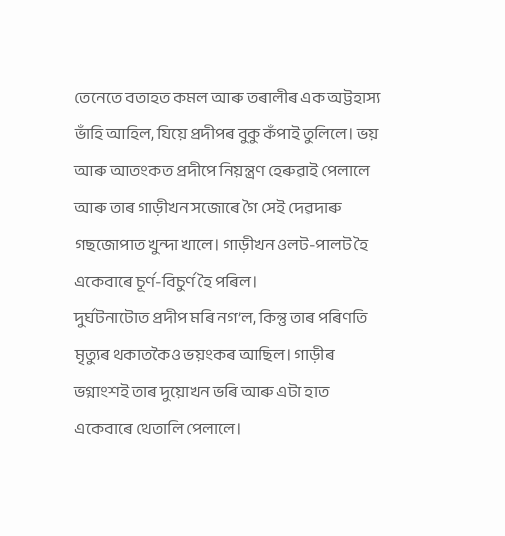তেনেতে বতাহত কমল আৰু তৰালীৰ এক অট্টহাস্য ভাঁহি আহিল, যিয়ে প্ৰদীপৰ বুকু কঁপাই তুলিলে। ভয় আৰু আতংকত প্ৰদীপে নিয়ন্ত্ৰণ হেৰুৱাই পেলালে আৰু তাৰ গাড়ীখন সজোৰে গৈ সেই দেৱদাৰু গছজোপাত খুন্দা খালে। গাড়ীখন ওলট-পালট হৈ একেবাৰে চূৰ্ণ-বিচুৰ্ণ হৈ পৰিল।
দুৰ্ঘটনাটোত প্ৰদীপ মৰি নগ’ল, কিন্তু তাৰ পৰিণতি মৃত্যুৰ থকাতকৈও ভয়ংকৰ আছিল। গাড়ীৰ ভগ্নাংশই তাৰ দুয়োখন ভৰি আৰু এটা হাত একেবাৰে থেতালি পেলালে।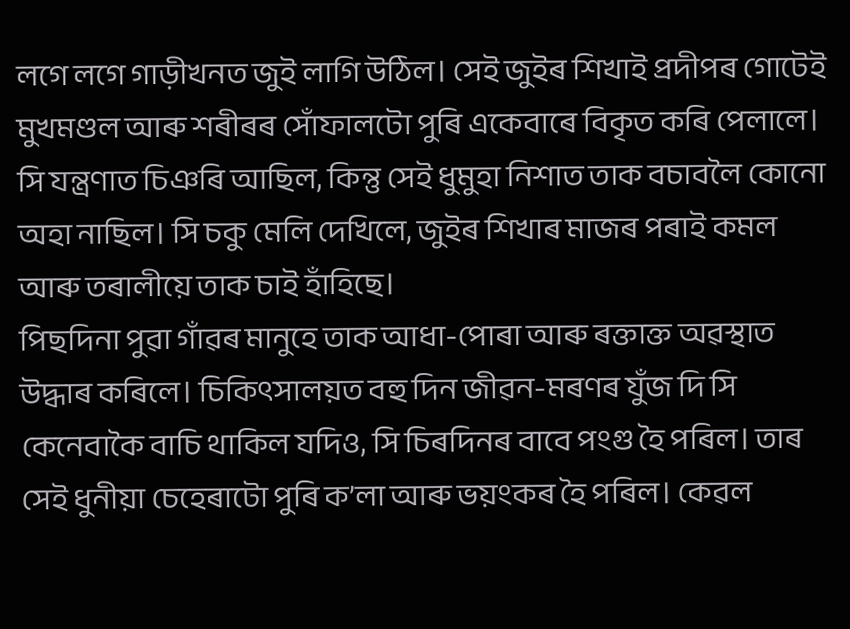লগে লগে গাড়ীখনত জুই লাগি উঠিল। সেই জুইৰ শিখাই প্ৰদীপৰ গোটেই মুখমণ্ডল আৰু শৰীৰৰ সোঁফালটো পুৰি একেবাৰে বিকৃত কৰি পেলালে। সি যন্ত্ৰণাত চিঞৰি আছিল, কিন্তু সেই ধুমুহা নিশাত তাক বচাবলৈ কোনো অহা নাছিল। সি চকু মেলি দেখিলে, জুইৰ শিখাৰ মাজৰ পৰাই কমল আৰু তৰালীয়ে তাক চাই হাঁহিছে।
পিছদিনা পুৱা গাঁৱৰ মানুহে তাক আধা-পোৰা আৰু ৰক্তাক্ত অৱস্থাত উদ্ধাৰ কৰিলে। চিকিৎসালয়ত বহু দিন জীৱন-মৰণৰ যুঁজ দি সি কেনেবাকৈ বাচি থাকিল যদিও, সি চিৰদিনৰ বাবে পংগু হৈ পৰিল। তাৰ সেই ধুনীয়া চেহেৰাটো পুৰি ক’লা আৰু ভয়ংকৰ হৈ পৰিল। কেৱল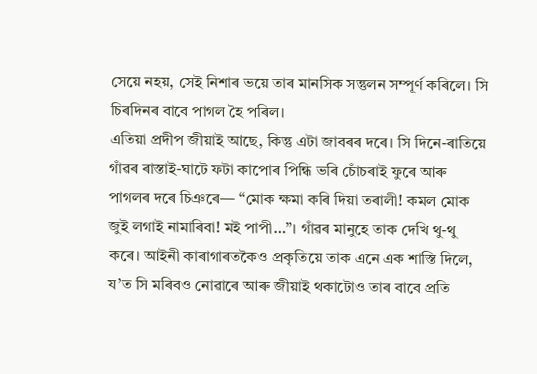সেয়ে নহয়, সেই নিশাৰ ভয়ে তাৰ মানসিক সন্তুলন সম্পূৰ্ণ কৰিলে। সি চিৰদিনৰ বাবে পাগল হৈ পৰিল।
এতিয়া প্ৰদীপ জীয়াই আছে, কিন্তু এটা জাবৰৰ দৰে। সি দিনে-ৰাতিয়ে গাঁৱৰ ৰাস্তাই-ঘাটে ফটা কাপোৰ পিন্ধি ভৰি চোঁচৰাই ফুৰে আৰু পাগলৰ দৰে চিঞৰে— “মোক ক্ষমা কৰি দিয়া তৰালী! কমল মোক জুই লগাই নামাৰিবা! মই পাপী…”। গাঁৱৰ মানুহে তাক দেখি থু-থু কৰে। আইনী কাৰাগাৰতকৈও প্ৰকৃতিয়ে তাক এনে এক শাস্তি দিলে, য’ত সি মৰিবও নোৱাৰে আৰু জীয়াই থকাটোও তাৰ বাবে প্ৰতি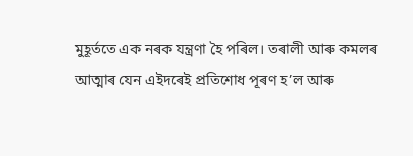মুহূৰ্ততে এক নৰক যন্ত্ৰণা হৈ পৰিল। তৰালী আৰু কমলৰ আত্মাৰ যেন এইদৰেই প্ৰতিশোধ পূৰণ হ’ল আৰু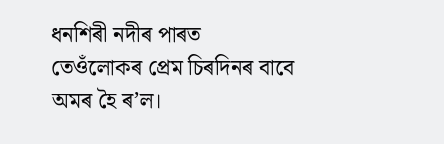ধনশিৰী নদীৰ পাৰত তেওঁলোকৰ প্ৰেম চিৰদিনৰ বাবে অমৰ হৈ ৰ’ল।